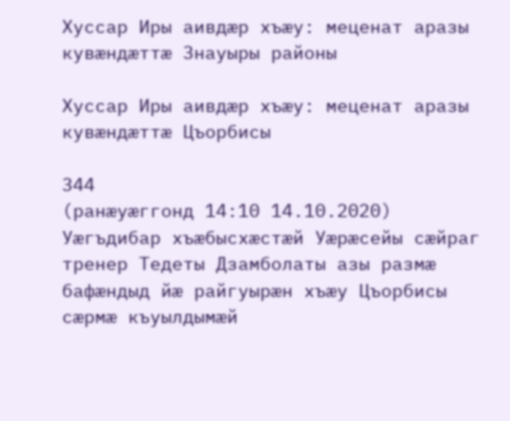Хуссар Иры аивдæр хъæу: меценат аразы кувæндæттæ Знауыры районы

Хуссар Иры аивдæр хъæу: меценат аразы кувæндæттæ Цъорбисы

344
(ранӕуӕггонд 14:10 14.10.2020)
Уæгъдибар хъæбысхæстæй Уæрæсейы сæйраг тренер Тедеты Дзамболаты азы размæ бафæндыд йæ райгуырæн хъæу Цъорбисы сæрмæ къуылдымæй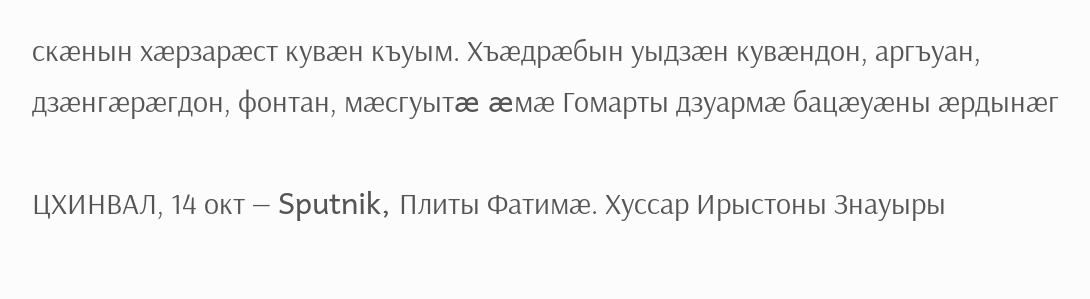скæнын хæрзарæст кувæн къуым. Хъæдрæбын уыдзæн кувæндон, аргъуан, дзæнгæрæгдон, фонтан, мæсгуытæ æмæ Гомарты дзуармæ бацæуæны æрдынæг

ЦХИНВАЛ, 14 окт — Sputnik, Плиты Фатимæ. Хуссар Ирыстоны Знауыры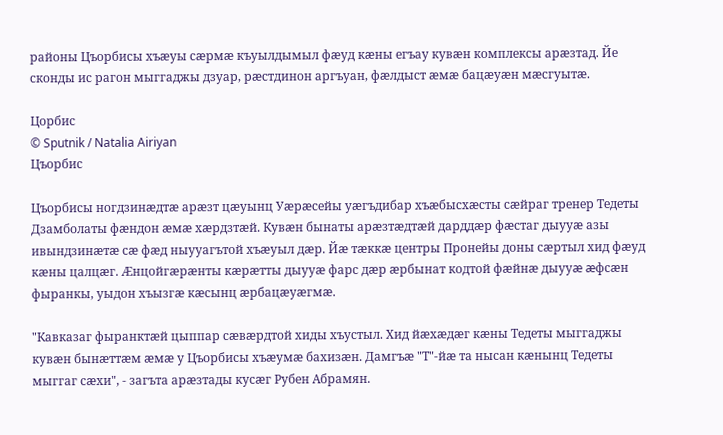районы Цъорбисы хъæуы сæрмæ къуылдымыл фæуд кæны егъау кувæн комплексы арæзтад. Йе сконды ис рагон мыггаджы дзуар, рæстдинон аргъуан, фæлдыст æмæ бацæуæн мæсгуытæ.

Цорбис
© Sputnik / Natalia Airiyan
Цъорбис

Цъорбисы ногдзинæдтæ арæзт цæуынц Уæрæсейы уæгъдибар хъæбысхæсты сæйраг тренер Тедеты Дзамболаты фæндон æмæ хæрдзтæй. Кувæн бынаты арæзтæдтæй дарддæр фæстаг дыууæ азы ивындзинæтæ сæ фæд ныууагътой хъæуыл дæр. Йæ тæккæ центры Пронейы доны сæртыл хид фæуд кæны цалцæг. Ӕнцойгæрæнты кæрæтты дыууæ фарс дæр æрбынат кодтой фæйнæ дыууæ æфсæн фыранкы, уыдон хъызгæ кæсынц æрбацæуæгмæ.

"Кавказаг фыранктæй цыппар сæвæрдтой хиды хъустыл. Хид йæхæдæг кæны Тедеты мыггаджы кувæн бынæттæм æмæ у Цъорбисы хъæумæ бахизæн. Дамгъæ "Т"-йæ та нысан кæнынц Тедеты мыггаг сæхи", - загъта арæзтады кусæг Рубен Абрамян.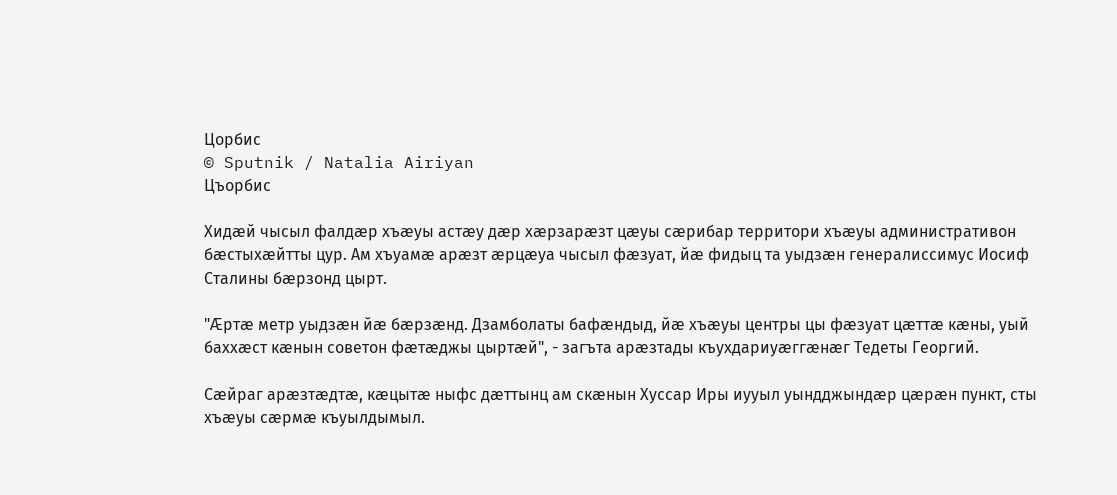Цорбис
© Sputnik / Natalia Airiyan
Цъорбис

Хидæй чысыл фалдæр хъæуы астæу дæр хæрзарæзт цæуы сæрибар территори хъæуы административон бæстыхæйтты цур. Ам хъуамæ арæзт æрцæуа чысыл фæзуат, йæ фидыц та уыдзæн генералиссимус Иосиф Сталины бæрзонд цырт.

"Ӕртæ метр уыдзæн йæ бæрзæнд. Дзамболаты бафæндыд, йæ хъæуы центры цы фæзуат цæттæ кæны, уый баххæст кæнын советон фæтæджы цыртæй", - загъта арæзтады къухдариуæггæнæг Тедеты Георгий.

Сæйраг арæзтæдтæ, кæцытæ ныфс дæттынц ам скæнын Хуссар Иры иууыл уындджындæр цæрæн пункт, сты хъæуы сæрмæ къуылдымыл.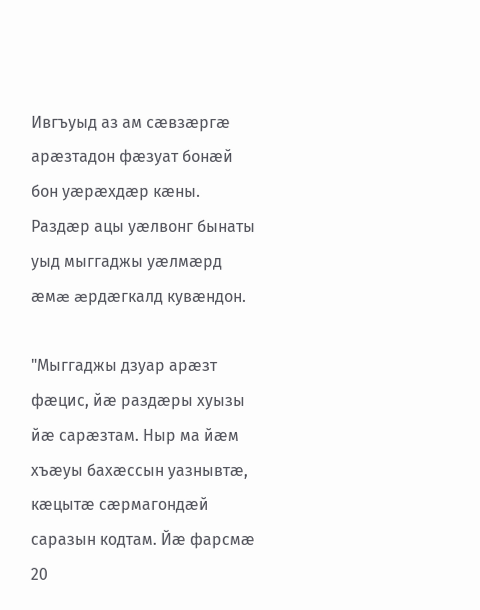Ивгъуыд аз ам сæвзæргæ арæзтадон фæзуат бонæй бон уæрæхдæр кæны. Раздæр ацы уæлвонг бынаты уыд мыггаджы уæлмæрд æмæ æрдæгкалд кувæндон.

"Мыггаджы дзуар арæзт фæцис, йæ раздæры хуызы йæ сарæзтам. Ныр ма йæм хъæуы бахæссын уазнывтæ, кæцытæ сæрмагондæй саразын кодтам. Йæ фарсмæ 20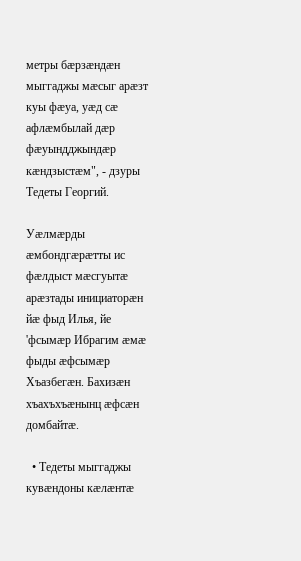метры бæрзæндæн мыггаджы мæсыг арæзт куы фæуа, уæд сæ афлæмбылай дæр фæуындджындæр кæндзыстæм", - дзуры Тедеты Георгий.

Уæлмæрды æмбондгæрæтты ис фæлдыст мæсгуытæ арæзтады инициаторæн йæ фыд Илья, йе 'фсымæр Ибрагим æмæ фыды æфсымæр Хъазбегæн. Бахизæн хъахъхъæнынц æфсæн домбайтæ.

  • Тедеты мыггаджы кувæндоны кæлæнтæ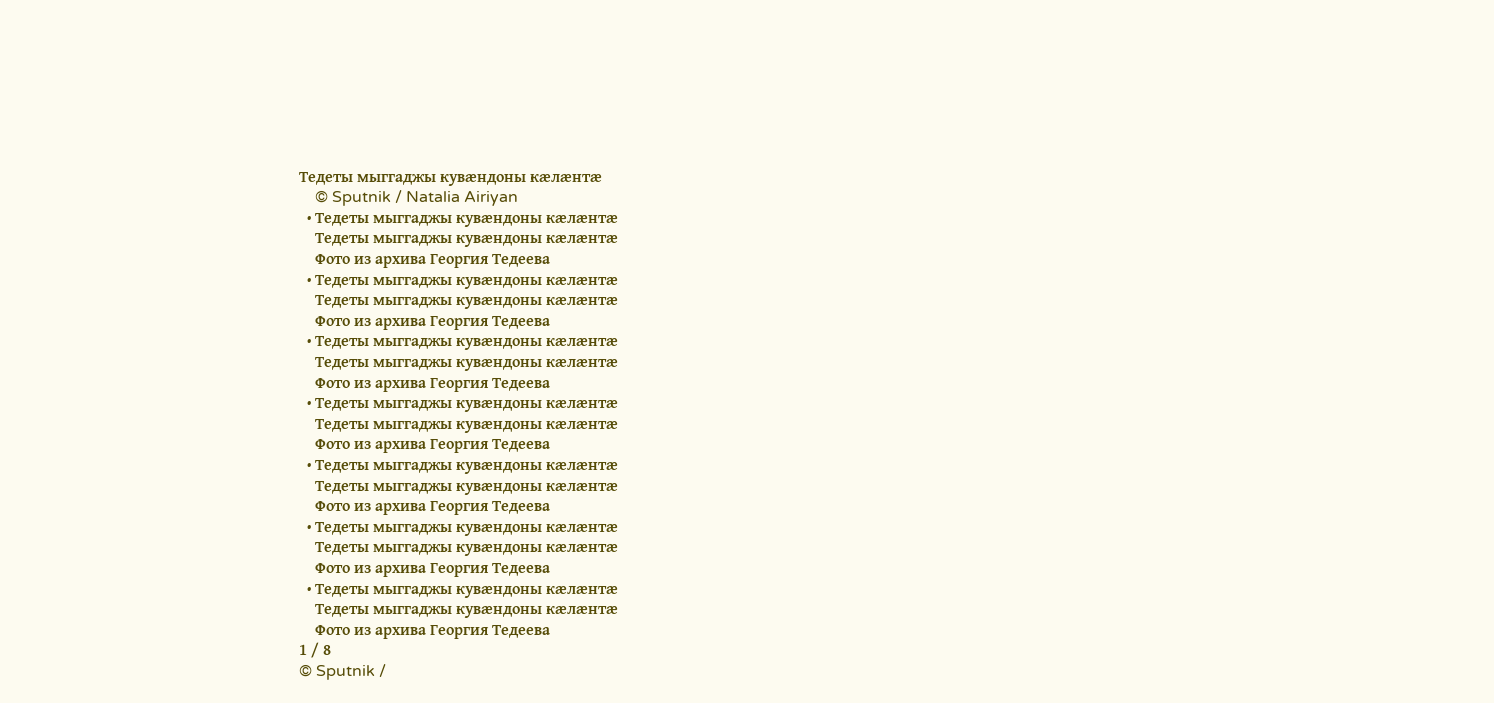Тедеты мыггаджы кувæндоны кæлæнтæ
    © Sputnik / Natalia Airiyan
  • Тедеты мыггаджы кувæндоны кæлæнтæ
    Тедеты мыггаджы кувæндоны кæлæнтæ
    Фото из архива Георгия Тедеева
  • Тедеты мыггаджы кувæндоны кæлæнтæ
    Тедеты мыггаджы кувæндоны кæлæнтæ
    Фото из архива Георгия Тедеева
  • Тедеты мыггаджы кувæндоны кæлæнтæ
    Тедеты мыггаджы кувæндоны кæлæнтæ
    Фото из архива Георгия Тедеева
  • Тедеты мыггаджы кувæндоны кæлæнтæ
    Тедеты мыггаджы кувæндоны кæлæнтæ
    Фото из архива Георгия Тедеева
  • Тедеты мыггаджы кувæндоны кæлæнтæ
    Тедеты мыггаджы кувæндоны кæлæнтæ
    Фото из архива Георгия Тедеева
  • Тедеты мыггаджы кувæндоны кæлæнтæ
    Тедеты мыггаджы кувæндоны кæлæнтæ
    Фото из архива Георгия Тедеева
  • Тедеты мыггаджы кувæндоны кæлæнтæ
    Тедеты мыггаджы кувæндоны кæлæнтæ
    Фото из архива Георгия Тедеева
1 / 8
© Sputnik /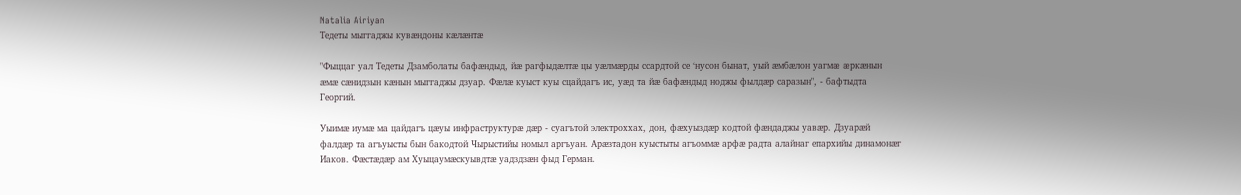Natalia Airiyan
Тедеты мыггаджы кувæндоны кæлæнтæ

"Фыццаг уал Тедеты Дзамболаты бафæндыд, йæ рагфыдæлтæ цы уæлмæрды ссардтой се ʻнусон бынат, уый æмбæлон уагмæ æркæнын æмæ сæнидзын кæнын мыггаджы дзуар. Фæлæ куыст куы сцайдагъ ис, уæд та йæ бафæндыд ноджы фылдæр саразын", - бафтыдта Георгий.

Уыимæ иумæ ма цайдагъ цæуы инфраструктурæ дæр - суагътой электроххах, дон, фæхуыздæр кодтой фæндаджы уавæр. Дзуарæй фалдæр та агъуысты бын бакодтой Чырыстийы номыл аргъуан. Арæзтадон куыстыты агъоммæ арфæ радта алайнаг епархийы динамонæг Иаков. Фæстæдæр ам Хуыцаумæскуывдтæ уадздзæн фыд Герман.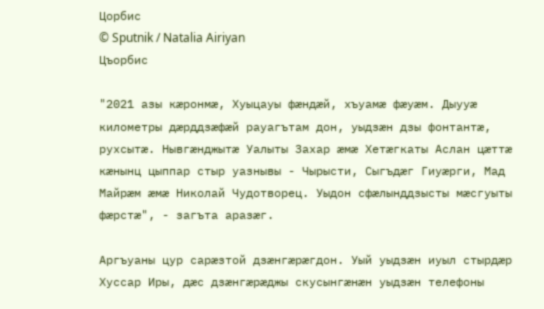Цорбис
© Sputnik / Natalia Airiyan
Цъорбис

"2021 азы кæронмæ, Хуыцауы фæндæй, хъуамæ фæуæм. Дыууæ километры дæрддзæфæй рауагътам дон, уыдзæн дзы фонтантæ, рухсытæ. Нывгæнджытæ Уалыты Захар æмæ Хетæгкаты Аслан цæттæ кæнынц цыппар стыр уазнывы - Чырысти, Сыгъдæг Гиуæрги, Мад Майрæм æмæ Николай Чудотворец. Уыдон сфæлынддзысты мæсгуыты фæрстæ", - загъта аразæг.

Аргъуаны цур сарæзтой дзæнгæрæгдон. Уый уыдзæн иуыл стырдæр Хуссар Иры, дæс дзæнгæрæджы скусынгæнæн уыдзæн телефоны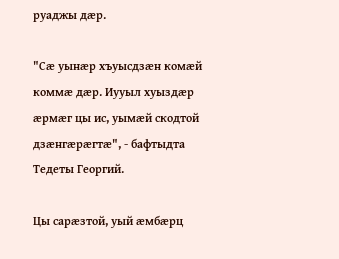руаджы дæр.

"Сæ уынæр хъуысдзæн комæй коммæ дæр. Иууыл хуыздæр æрмæг цы ис, уымæй скодтой дзæнгæрæгтæ", - бафтыдта Тедеты Георгий.

Цы сарæзтой, уый æмбæрц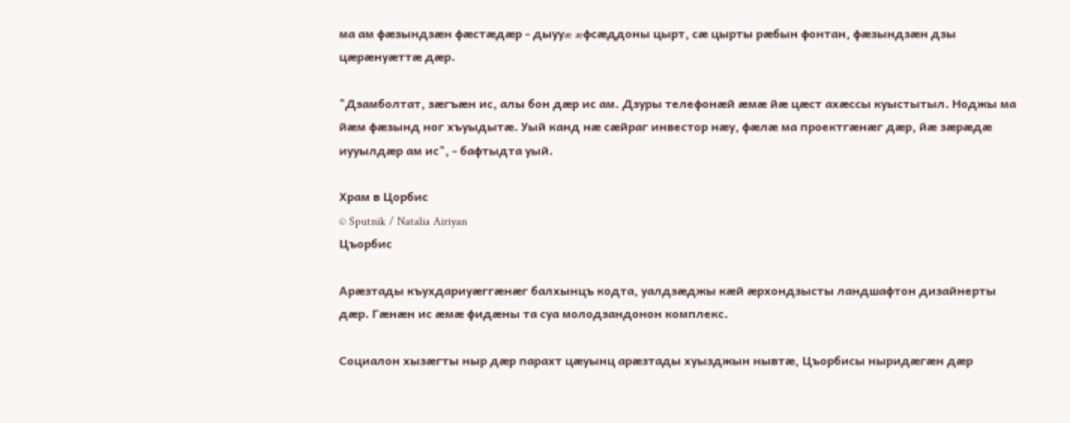ма ам фæзындзæн фæстæдæр - дыууæ æфсæддоны цырт, сæ цырты рæбын фонтан, фæзындзæн дзы цæрæнуæттæ дæр.

"Дзамболтат, зæгъæн ис, алы бон дæр ис ам. Дзуры телефонæй æмæ йæ цæст ахæссы куыстытыл. Ноджы ма йæм фæзынд ног хъуыдытæ. Уый канд нæ сæйраг инвестор нæу, фæлæ ма проектгæнæг дæр, йæ зæрæдæ иууылдæр ам ис", - бафтыдта уый.

Храм в Цорбис
© Sputnik / Natalia Airiyan
Цъорбис

Арæзтады къухдариуæггæнæг балхынцъ кодта, уалдзæджы кæй æрхондзысты ландшафтон дизайнерты дæр. Гæнæн ис æмæ фидæны та суа молодзандонон комплекс.

Социалон хызæгты ныр дæр парахт цæуынц арæзтады хуызджын нывтæ, Цъорбисы ныридæгæн дæр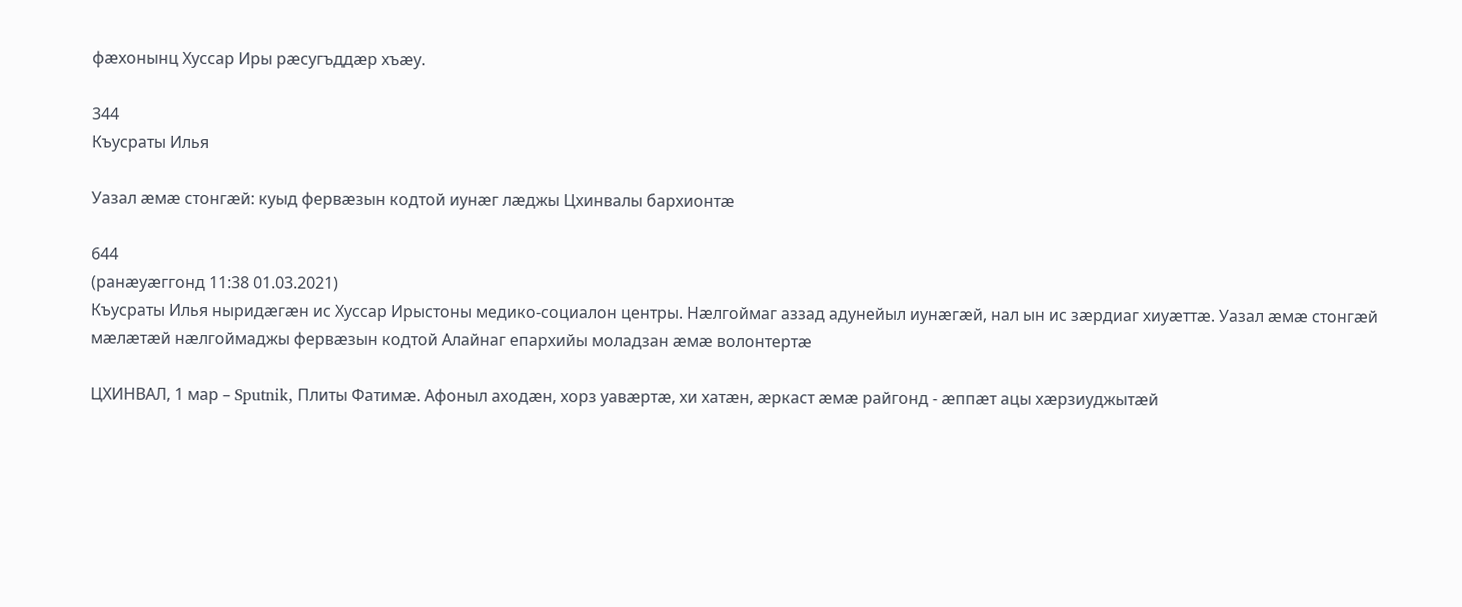фæхонынц Хуссар Иры рæсугъддæр хъæу.

344
Къусраты Илья

Уазал æмæ стонгæй: куыд фервæзын кодтой иунæг лæджы Цхинвалы бархионтæ

644
(ранӕуӕггонд 11:38 01.03.2021)
Къусраты Илья ныридӕгӕн ис Хуссар Ирыстоны медико-социалон центры. Нæлгоймаг аззад адунейыл иунæгæй, нал ын ис зæрдиаг хиуæттæ. Уазал ӕмӕ стонгӕй мӕлӕтӕй нӕлгоймаджы фервӕзын кодтой Алайнаг епархийы моладзан ӕмӕ волонтертӕ

ЦХИНВАЛ, 1 мар – Sputnik, Плиты Фатимӕ. Афоныл аходӕн, хорз уавӕртӕ, хи хатӕн, ӕркаст ӕмӕ райгонд - ӕппӕт ацы хӕрзиуджытӕй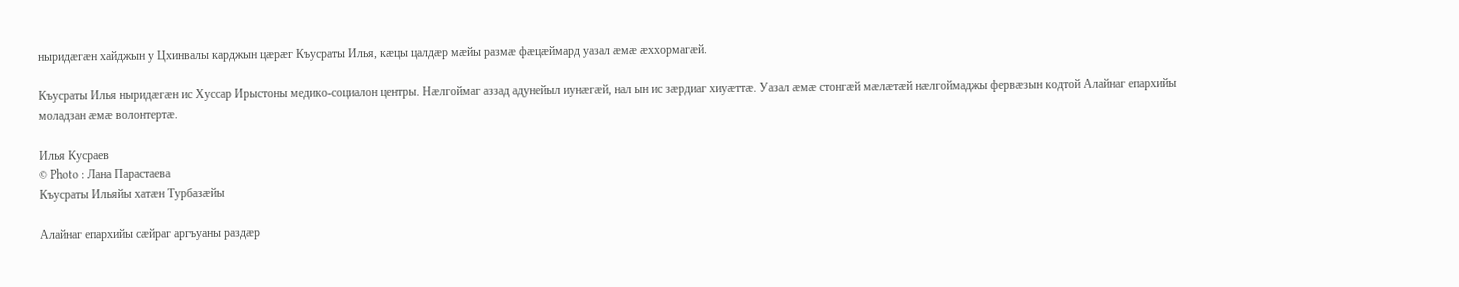ныридӕгӕн хайджын у Цхинвалы карджын цӕрӕг Къусраты Илья, кӕцы цалдӕр мӕйы размӕ фӕцӕймард уазал ӕмӕ ӕххормагӕй.

Къусраты Илья ныридӕгӕн ис Хуссар Ирыстоны медико-социалон центры. Нæлгоймаг аззад адунейыл иунæгæй, нал ын ис зæрдиаг хиуæттæ. Уазал ӕмӕ стонгӕй мӕлӕтӕй нӕлгоймаджы фервӕзын кодтой Алайнаг епархийы моладзан ӕмӕ волонтертӕ.

Илья Кусраев
© Photo : Лана Парастаева
Къусраты Ильяйы хатæн Турбазæйы

Алайнаг епархийы сӕйраг аргъуаны раздӕр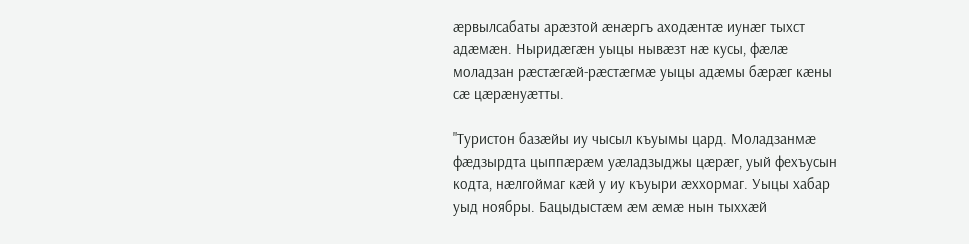ӕрвылсабаты арӕзтой ӕнӕргъ аходӕнтӕ иунӕг тыхст адӕмӕн. Ныридӕгӕн уыцы нывӕзт нӕ кусы, фӕлӕ моладзан рӕстӕгӕй-рӕстӕгмӕ уыцы адӕмы бӕрӕг кӕны сӕ цӕрӕнуӕтты.

"Туристон базӕйы иу чысыл къуымы цард. Моладзанмӕ фӕдзырдта цыппӕрӕм уӕладзыджы цӕрӕг, уый фехъусын кодта, нӕлгоймаг кӕй у иу къуыри ӕххормаг. Уыцы хабар уыд ноябры. Бацыдыстӕм ӕм ӕмӕ нын тыххӕй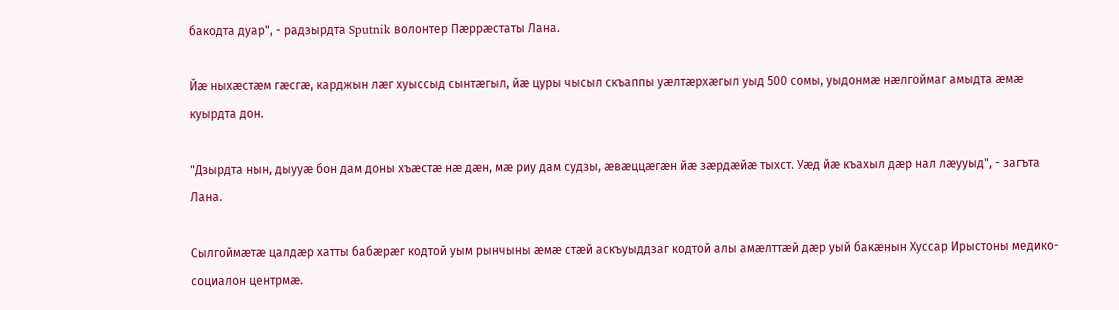бакодта дуар", - радзырдта Sputnik волонтер Пæррæстаты Лана.

Йӕ ныхӕстӕм гӕсгӕ, карджын лӕг хуыссыд сынтӕгыл, йӕ цуры чысыл скъаппы уӕлтӕрхӕгыл уыд 500 сомы, уыдонмӕ нӕлгоймаг амыдта ӕмӕ куырдта дон.

"Дзырдта нын, дыууӕ бон дам доны хъӕстӕ нӕ дӕн, мæ риу дам судзы, ӕвӕццӕгӕн йӕ зӕрдӕйӕ тыхст. Уæд йæ къахыл дæр нал лæууыд", - загъта Лана.

Сылгоймӕтӕ цалдӕр хатты бабӕрӕг кодтой уым рынчыны ӕмӕ стӕй аскъуыддзаг кодтой алы амӕлттӕй дӕр уый бакӕнын Хуссар Ирыстоны медико-социалон центрмӕ.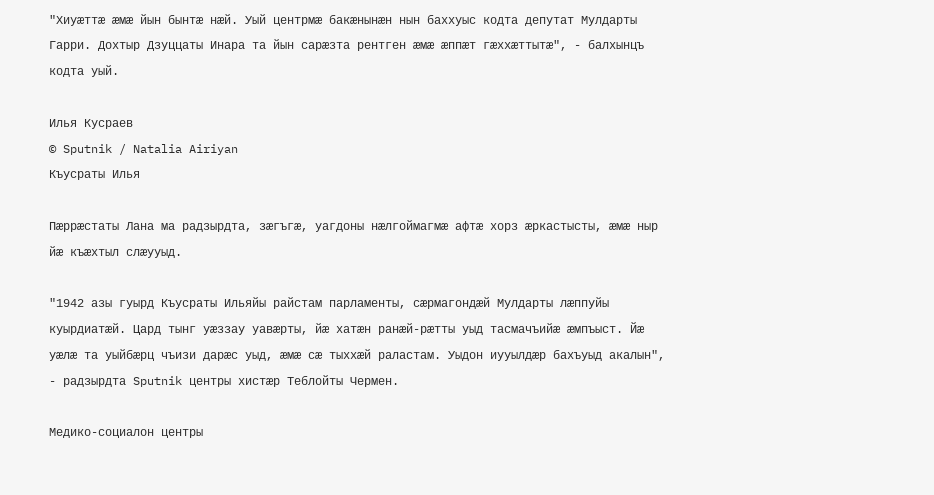"Хиуӕттӕ ӕмӕ йын бынтӕ нӕй. Уый центрмӕ бакӕнынӕн нын баххуыс кодта депутат Мулдарты Гарри. Дохтыр Дзуццаты Инара та йын сарӕзта рентген ӕмӕ ӕппӕт гӕххӕттытӕ", - балхынцъ кодта уый.

Илья Кусраев
© Sputnik / Natalia Airiyan
Къусраты Илья

Пӕррӕстаты Лана ма радзырдта, зӕгъгӕ, уагдоны нӕлгоймагмæ афтӕ хорз ӕркастысты, ӕмӕ ныр йӕ къӕхтыл слӕууыд.

"1942 азы гуырд Къусраты Ильяйы райстам парламенты, сӕрмагондӕй Мулдарты лӕппуйы куырдиатӕй. Цард тынг уӕззау уавӕрты, йӕ хатӕн ранӕй-рӕтты уыд тасмачъийæ ӕмпъыст. Йӕ уӕлӕ та уыйбӕрц чъизи дарӕс уыд, ӕмӕ сӕ тыххӕй раластам. Уыдон иууылдӕр бахъуыд акалын", - радзырдта Sputnik центры хистæр Теблойты Чермен.

Медико-социалон центры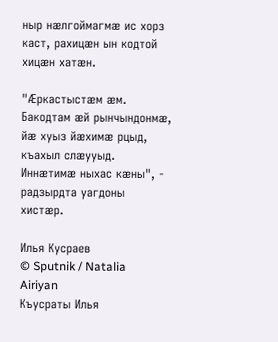ныр нӕлгоймагмæ ис хорз каст, рахицӕн ын кодтой хицӕн хатӕн.

"Ӕркастыстӕм ӕм. Бакодтам ӕй рынчындонмӕ, йӕ хуыз йӕхимӕ рцыд, къахыл слӕууыд. Иннӕтимӕ ныхас кӕны", - радзырдта уагдоны хистӕр.

Илья Кусраев
© Sputnik / Natalia Airiyan
Къусраты Илья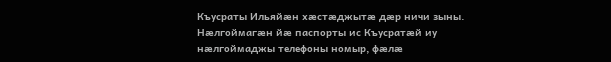Къусраты Ильяйӕн хӕстӕджытӕ дӕр ничи зыны. Нӕлгоймагӕн йӕ паспорты ис Къусратӕй иу нӕлгоймаджы телефоны номыр, фӕлӕ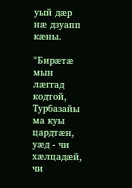уый дӕр нӕ дзуапп кӕны.

"Бирӕтӕ мын лӕггад кодтой, Турбазайы ма куы цардтӕн, уæд - чи хӕлцадӕй, чи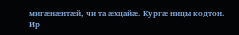мигӕнӕнтӕй, чи та ӕхцайæ. Кургӕ ницы кодтон. Ир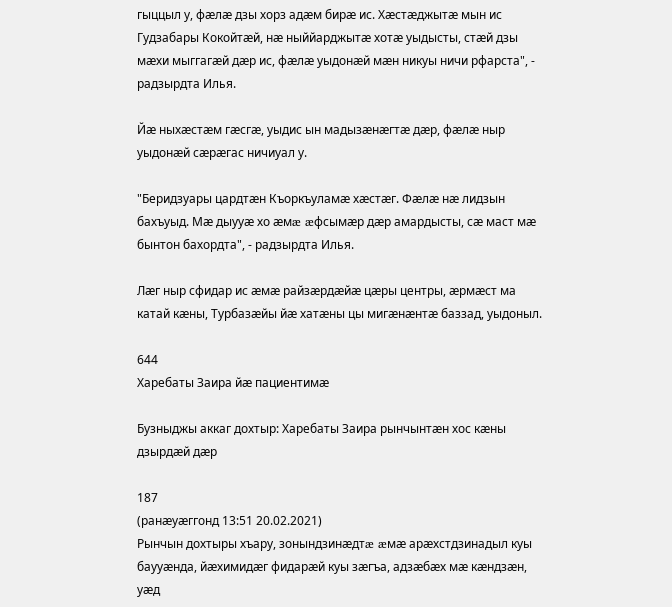гыццыл у, фӕлӕ дзы хорз адӕм бирӕ ис. Хӕстӕджытӕ мын ис Гудзабары Кокойтӕй, нӕ ныййарджытӕ хотӕ уыдысты, стӕй дзы мӕхи мыггагӕй дӕр ис, фӕлӕ уыдонӕй мӕн никуы ничи рфарста", - радзырдта Илья.

Йæ ныхæстæм гæсгæ, уыдис ын мадызæнæгтæ дæр, фæлæ ныр уыдонæй сæрæгас ничиуал у.

"Беридзуары цардтӕн Къоркъуламӕ хӕстӕг. Фӕлӕ нӕ лидзын бахъуыд. Мӕ дыууӕ хо æмæ æфсымæр дӕр амардысты, сӕ маст мӕ бынтон бахордта", - радзырдта Илья.

Лӕг ныр сфидар ис ӕмӕ райзæрдæйæ цӕры центры, æрмæст ма катай кӕны, Турбазӕйы йӕ хатӕны цы мигӕнӕнтӕ баззад, уыдоныл.

644
Харебаты Заира йæ пациентимæ

Бузныджы аккаг дохтыр: Харебаты Заира рынчынтӕн хос кӕны дзырдӕй дӕр

187
(ранӕуӕггонд 13:51 20.02.2021)
Рынчын дохтыры хъару, зонындзинæдтæ æмæ арæхстдзинадыл куы баууæнда, йæхимидæг фидарæй куы зæгъа, адзæбæх мæ кæндзæн, уæд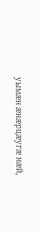уымæн æнæрцæугæ нæй,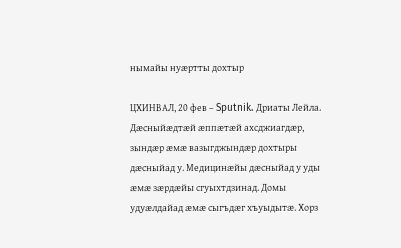нымайы нуæртты дохтыр

ЦХИНВАЛ, 20 фев – Sputnik. Дриаты Лейла. Дæсныйæдтæй æппæтæй ахсджиагдæр,  зындæр æмæ вазыгджындæр дохтыры дæсныйад у. Медицинæйы дæсныйад у уды æмæ зæрдæйы сгуыхтдзинад. Домы удуæлдайад æмæ сыгъдæг хъуыдытæ. Хорз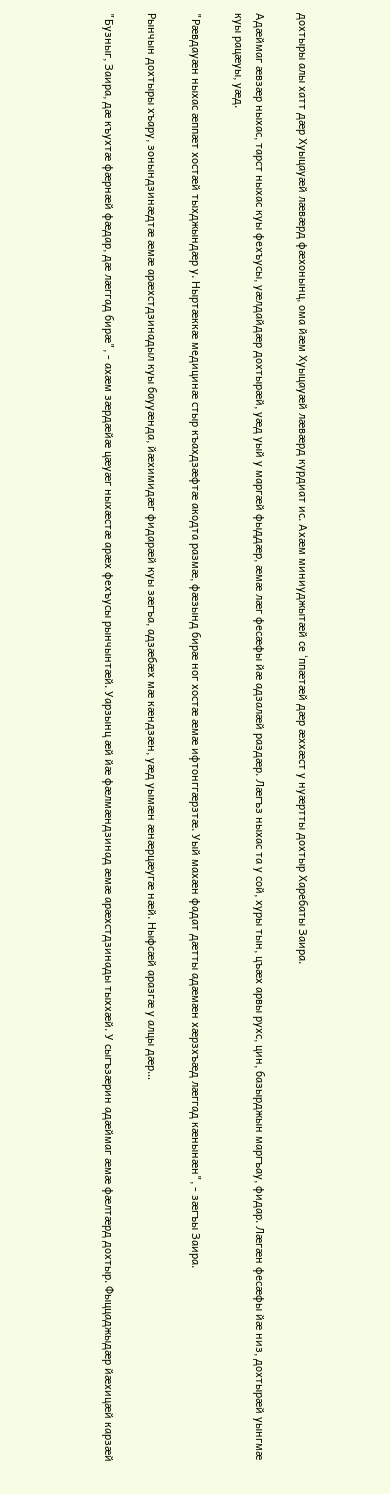дохтыры алы хатт дæр Хуыцауæй лæвæрд фæхонынц, ома йæм Хуыцауæй лæвæрд курдиат ис. Ахæм миниуджытæй се ‘ппæтæй дæр æххæст у нуæртты дохтыр Харебаты Заира.

Адæймаг æвзæр ныхас, тарст ныхас куы фехъусы, уæлдайдæр дохтырæй, уæд уый у маргæй фыддæр, æмæ лæг фесæфы йæ адзалæй раздæр. Лæгъз ныхас та у сой, хуры тын, цъæх арвы рухс, цин, базырджын маргъау, фидар. Лæгæн фесæфы йæ низ, дохтырæй уынгмæ куы рацæуы, уæд.

"Рæвдауæн ныхас æппæт хостæй тыхджындæр у. Ныртæккæ медицинæ стыр къахдзæфтæ акодта размæ, фæзынд бирæ ног хостæ æмæ ифтонггæрзтæ. Уый махæн фадат дæтты адæмæн хæрзхъæд лæггад кæнынæн", - зæгъы Заира.

Рынчын дохтыры хъару, зонындзинæдтæ æмæ арæхстдзинадыл куы баууæнда, йæхимидæг фидарæй куы зæгъа, адзæбæх мæ кæндзæн, уæд уымæн æнæрцæугæ нæй. Ныфсæй аразгæ у алцы дæр…

"Бузныг, Заира, дæ къухтæ фæрнæй фæдар, дæ лæггад бирæ", - ахæм зæрдæйæ цæуæг ныхæстæ арæх фехъусы рынчынтæй. Уарзынц æй йæ фæлмæндзинад æмæ арæхстдзинады тыххæй. У сыгъзæрин адæймаг æмæ фæлтæрд дохтыр. Фыццаджыдæр йæхицæй карзӕй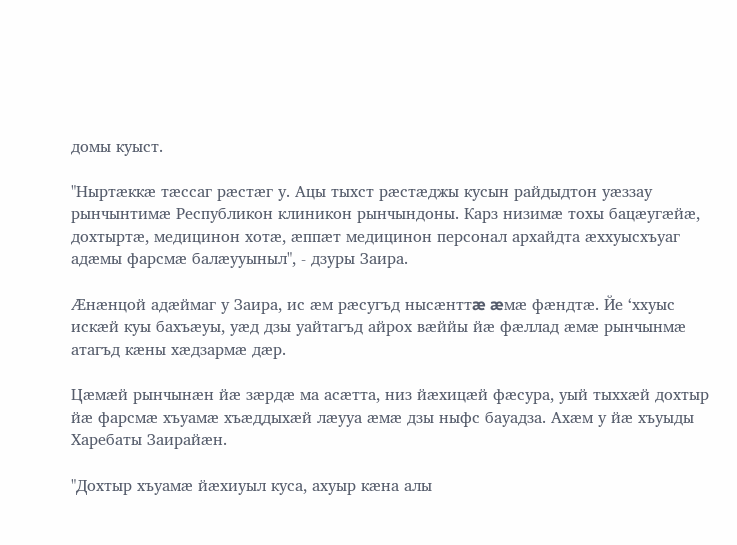домы куыст.

"Ныртæккæ тæссаг рæстæг у. Ацы тыхст рæстæджы кусын райдыдтон уæззау рынчынтимæ Республикон клиникон рынчындоны. Карз низимæ тохы бацæугæйæ, дохтыртæ, медицинон хотæ, æппæт медицинон персонал архайдта æххуысхъуаг адæмы фарсмæ балæууыныл", - дзуры Заира.

Æнæнцой адæймаг у Заира, ис æм рæсугъд нысæнттæ æмæ фæндтæ. Йе ‘ххуыс искæй куы бахъæуы, уæд дзы уайтагъд айрох вæййы йæ фæллад æмæ рынчынмæ атагъд кæны хæдзармæ дæр.

Цæмæй рынчынæн йæ зæрдæ ма асæтта, низ йæхицæй фæсура, уый тыххæй дохтыр йæ фарсмæ хъуамæ хъæддыхæй лæууа æмæ дзы ныфс бауадза. Ахæм у йæ хъуыды Харебаты Заирайæн.

"Дохтыр хъуамæ йæхиуыл куса, ахуыр кæна алы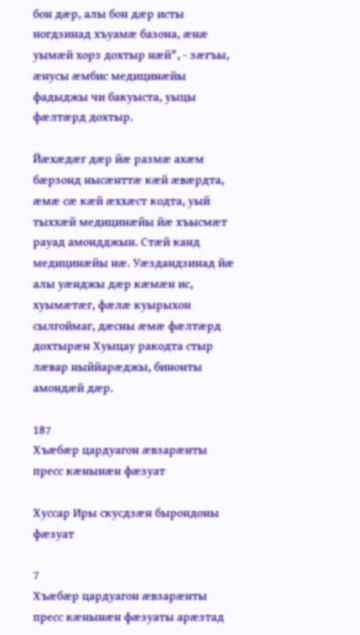бон дæр, алы бон дæр исты ногдзинад хъуамæ базона, æнæ уымæй хорз дохтыр нæй", - зæгъы, æнусы æмбис медицинæйы фадыджы чи бакуыста, уыцы фæлтæрд дохтыр.

Йæхæдæг дæр йæ размæ ахæм бæрзонд нысæнттæ кæй æвæрдта, æмæ сæ кæй æххæст кодта, уый тыххæй медицинæйы йæ хъысмæт рауад амондджын. Стæй канд медицинæйы нæ. Уæздандзинад йæ алы уæнджы дæр кæмæн ис, хуымæтæг, фæлæ куырыхон сылгоймаг, дæсны æмæ фæлтæрд дохтырæн Хуыцау ракодта стыр лæвар ныййарæджы, бинонты амондæй дæр.

187
Хъӕбӕр цардуагон ӕвзарӕнты пресс кӕнынӕн фӕзуат

Хуссар Иры скусдзӕн бырондоны фӕзуат

7
Хъӕбӕр цардуагон ӕвзарӕнты пресс кӕнынӕн фӕзуаты арӕзтад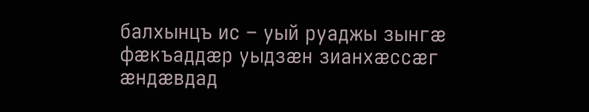балхынцъ ис – уый руаджы зынгӕ фӕкъаддӕр уыдзӕн зианхӕссӕг ӕндӕвдад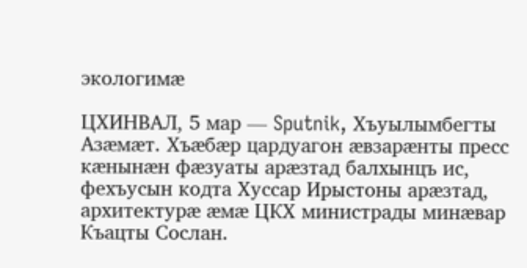экологимӕ

ЦХИНВАЛ, 5 мар — Sputnik, Хъуылымбегты Азӕмӕт. Хъӕбӕр цардуагон ӕвзарӕнты пресс кӕнынӕн фӕзуаты арӕзтад балхынцъ ис, фехъусын кодта Хуссар Ирыстоны арӕзтад, архитектурӕ ӕмӕ ЦКХ министрады минӕвар Къацты Сослан.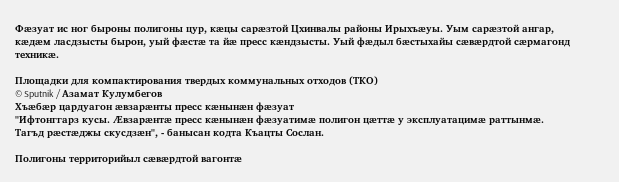Фӕзуат ис ног быроны полигоны цур, кӕцы сарӕзтой Цхинвалы районы Ирыхъӕуы. Уым сарӕзтой ангар, кӕдӕм ласдзысты бырон, уый фӕстӕ та йӕ пресс кӕндзысты. Уый фӕдыл бӕстыхайы сӕвӕрдтой сӕрмагонд техникӕ.

Площадки для компактирования твердых коммунальных отходов (ТКО)
© Sputnik / Азамат Кулумбегов
Хъӕбӕр цардуагон ӕвзарӕнты пресс кӕнынӕн фӕзуат
"Ифтонггарз кусы. Ӕвзарӕнтӕ пресс кӕнынӕн фӕзуатимӕ полигон цӕттӕ у эксплуатацимӕ раттынмӕ. Тагъд рӕстӕджы скусдзӕн", - банысан кодта Къацты Сослан.

Полигоны территорийыл сӕвӕрдтой вагонтӕ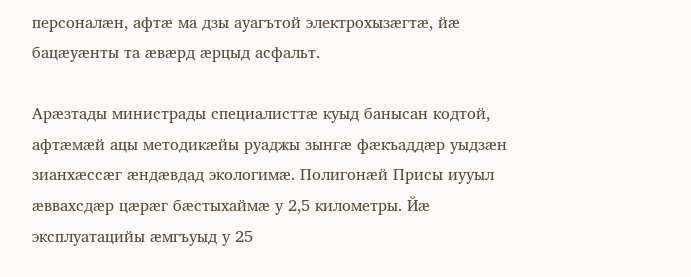персоналӕн, афтӕ ма дзы ауагътой электрохызӕгтӕ, йӕ бацӕуӕнты та ӕвӕрд ӕрцыд асфальт.

Арӕзтады министрады специалисттӕ куыд банысан кодтой, афтӕмӕй ацы методикӕйы руаджы зынгӕ фӕкъаддӕр уыдзӕн зианхӕссӕг ӕндӕвдад экологимӕ. Полигонӕй Присы иууыл ӕввахсдӕр цӕрӕг бӕстыхаймӕ у 2,5 километры. Йӕ эксплуатацийы ӕмгъуыд у 25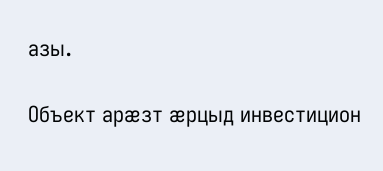азы.

Объект арӕзт ӕрцыд инвестицион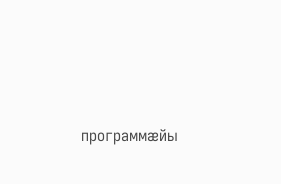программӕйы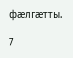фӕлгӕтты.

7